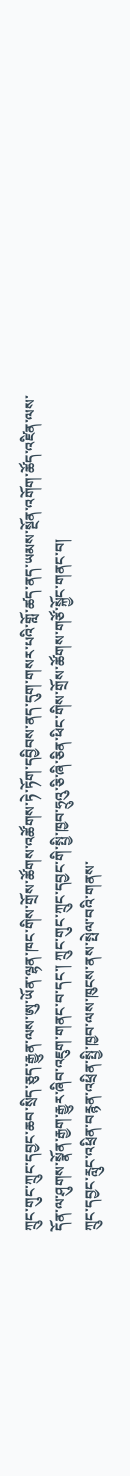ཀྲུང་གུང་ཀྲུང་དབྱང་ཆབ་སྲིད་ཅུད་རྒྱུན་ལས་ཨུ་ཡོན་ལྷན་ཁང་གིས་གྲོས་ཚོགས་འཚོགས་ཏེ་ཏོག་དབྱིབས་ནད་དུག་གསར་པའི་གློ་ཚད་ནད་ཡམས་སྔོན་འགོག་ཚོད་འཛིན་ལས་དོན་ལ་ཤུགས་སྣོན་རྒྱག་རྒྱུར་ཞིབ་འཇུག་གནང་བ་དང་། ཀྲུང་གུང་ཀྲུང་དབྱང་གི་སྤྱི་ཁྱབ་ཧྲུའུ་ཅི་ཞི་ཅིན་ཕིང་གིས་གྲོས་ཚོགས་གཙོ་སྐྱོང་གནང་བ།
ཀྲུང་དབྱང་རླུང་འཕྲིན་བརྙན་འཕྲིན་སྤྱི་ཁྱབ་ལས་ཁུངས་ནས་སྤེལ་བའི་གནས་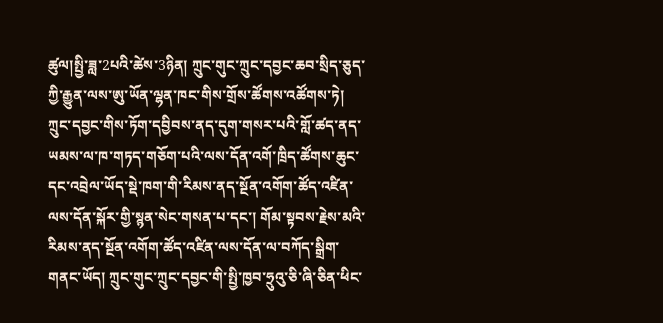ཚུལ།སྤྱི་ཟླ་2པའི་ཚེས་3ཉིན། ཀྲུང་གུང་ཀྲུང་དབྱང་ཆབ་སྲིད་ཅུད་ཀྱི་རྒྱུན་ལས་ཨུ་ཡོན་ལྷན་ཁང་གིས་གྲོས་ཚོགས་འཚོགས་ཏེ། ཀྲུང་དབྱང་གིས་ཏོག་དབྱིབས་ནད་དུག་གསར་པའི་གློ་ཚད་ནད་ཡམས་ལ་ཁ་གཏད་གཅོག་པའི་ལས་དོན་འགོ་ཁྲིད་ཚོགས་ཆུང་དང་འབྲེལ་ཡོད་སྡེ་ཁག་གི་རིམས་ནད་སྔོན་འགོག་ཚོད་འཛིན་ལས་དོན་སྐོར་གྱི་སྙན་སེང་གསན་པ་དང་། གོམ་སྟབས་རྗེས་མའི་རིམས་ནད་སྔོན་འགོག་ཚོད་འཛིན་ལས་དོན་ལ་བཀོད་སྒྲིག་གནང་ཡོད། ཀྲུང་གུང་ཀྲུང་དབྱང་གི་སྤྱི་ཁྱབ་ཧྲུའུ་ཅི་ཞི་ཅིན་ཕིང་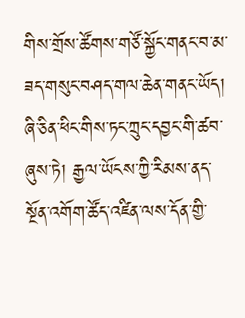གིས་གྲོས་ཚོགས་གཙོ་སྐྱོང་གནང་བ་མ་ཟད་གསུང་བཤད་གལ་ཆེན་གནང་ཡོད།
ཞི་ཅིན་ཕིང་གིས་ཏང་ཀྲུང་དབྱང་གི་ཚབ་ཞུས་ཏེ། རྒྱལ་ཡོངས་ཀྱི་རིམས་ནད་སྔོན་འགོག་ཚོད་འཛིན་ལས་དོན་གྱི་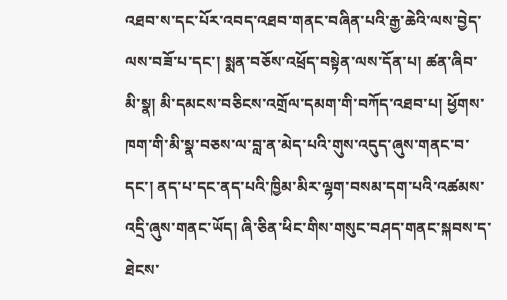འཐབ་ས་དང་པོར་འབད་འཐབ་གནང་བཞིན་པའི་རྒྱ་ཆེའི་ལས་བྱེད་ལས་བཟོ་པ་དང་། སྨན་བཅོས་འཕྲོད་བསྟེན་ལས་དོན་པ། ཚན་ཞིབ་མི་སྣ། མི་དམངས་བཅིངས་འགྲོལ་དམག་གི་བཀོད་འཐབ་པ། ཕྱོགས་ཁག་གི་མི་སྣ་བཅས་ལ་བླ་ན་མེད་པའི་གུས་འདུད་ཞུས་གནང་བ་དང་། ནད་པ་དང་ནད་པའི་ཁྱིམ་མིར་ལྷག་བསམ་དག་པའི་འཚམས་འདྲི་ཞུས་གནང་ཡོད། ཞི་ཅིན་ཕིང་གིས་གསུང་བཤད་གནང་སྐབས་ད་ཐེངས་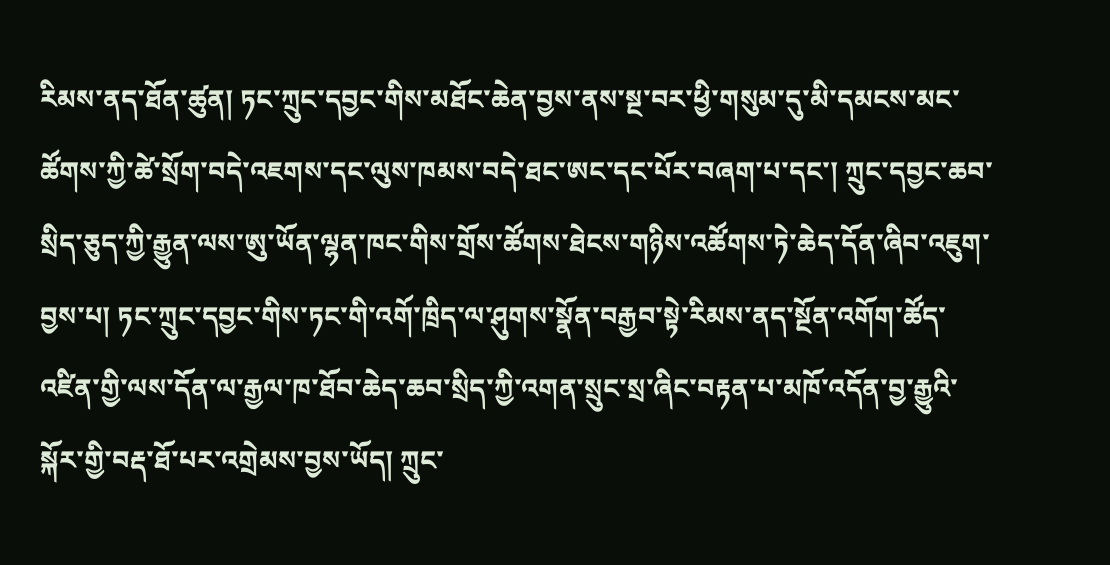རིམས་ནད་ཐོན་ཚུན། ཏང་ཀྲུང་དབྱང་གིས་མཐོང་ཆེན་བྱས་ནས་སྔ་བར་ཕྱི་གསུམ་དུ་མི་དམངས་མང་ཚོགས་ཀྱི་ཚེ་སྲོག་བདེ་འཇགས་དང་ལུས་ཁམས་བདེ་ཐང་ཨང་དང་པོར་བཞག་པ་དང་། ཀྲུང་དབྱང་ཆབ་སྲིད་ཅུད་ཀྱི་རྒྱུན་ལས་ཨུ་ཡོན་ལྷན་ཁང་གིས་གྲོས་ཚོགས་ཐེངས་གཉིས་འཚོགས་ཏེ་ཆེད་དོན་ཞིབ་འཇུག་བྱས་པ། ཏང་ཀྲུང་དབྱང་གིས་ཏང་གི་འགོ་ཁྲིད་ལ་ཤུགས་སྣོན་བརྒྱབ་སྟེ་རིམས་ནད་སྔོན་འགོག་ཚོད་འཛིན་གྱི་ལས་དོན་ལ་རྒྱལ་ཁ་ཐོབ་ཆེད་ཆབ་སྲིད་ཀྱི་འགན་སྲུང་སྲ་ཞིང་བརྟན་པ་མཁོ་འདོན་བྱ་རྒྱུའི་སྐོར་གྱི་བརྡ་ཐོ་པར་འགྲེམས་བྱས་ཡོད། ཀྲུང་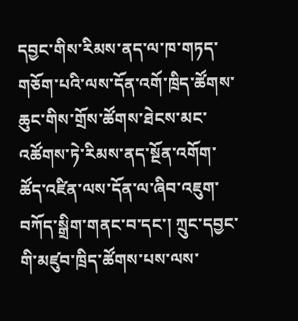དབྱང་གིས་རིམས་ནད་ལ་ཁ་གཏད་གཅོག་པའི་ལས་དོན་འགོ་ཁྲིད་ཚོགས་ཆུང་གིས་གྲོས་ཚོགས་ཐེངས་མང་འཚོགས་ཏེ་རིམས་ནད་སྔོན་འགོག་ཚོད་འཛིན་ལས་དོན་ལ་ཞིབ་འཇུག་བཀོད་སྒྲིག་གནང་བ་དང་། ཀྲུང་དབྱང་གི་མཛུབ་ཁྲིད་ཚོགས་པས་ལས་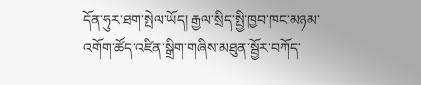དོན་ཧུར་ཐག་སྤེལ་ཡོད། རྒྱལ་སྲིད་སྤྱི་ཁྱབ་ཁང་མཉམ་འགོག་ཚོད་འཛིན་སྒྲིག་གཞིས་མཐུན་སྦྱོར་བཀོད་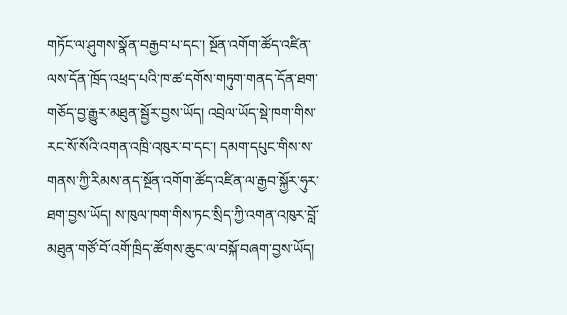གཏོང་ལ་ཤུགས་སྣོན་བརྒྱབ་པ་དང་། སྔོན་འགོག་ཚོད་འཛིན་ལས་དོན་ཁྲོད་འཕྲད་པའི་ཁ་ཚ་དགོས་གཏུག་གནད་དོན་ཐག་གཅོད་བྱ་རྒྱུར་མཐུན་སྦྱོར་བྱས་ཡོད། འབྲེལ་ཡོད་སྡེ་ཁག་གིས་རང་སོ་སོའི་འགན་འཁྲི་འཁུར་བ་དང་། དམག་དཔུང་གིས་ས་གནས་ཀྱི་རིམས་ནད་སྔོན་འགོག་ཚོད་འཛིན་ལ་རྒྱབ་སྐྱོར་ཧུར་ཐག་བྱས་ཡོད། ས་ཁུལ་ཁག་གིས་ཏང་སྲིད་ཀྱི་འགན་འཁུར་བློ་མཐུན་གཙོ་བོ་འགོ་ཁྲིད་ཚོགས་ཆུང་ལ་བསྐོ་བཞག་བྱས་ཡོད།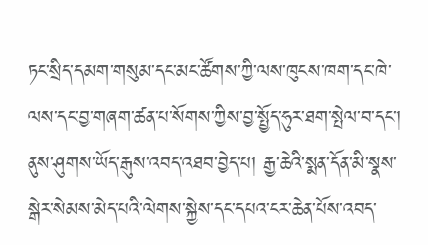ཏང་སྲིད་དམག་གསུམ་དང་མང་ཚོགས་ཀྱི་ལས་ཁུངས་ཁག་དང་ཁེ་ལས་དང་བྱ་གཞག་ཚན་པ་སོགས་ཀྱིས་བྱ་སྤྱོད་ཧུར་ཐག་སྤེལ་བ་དང་། ནུས་ཤུགས་ཡོད་རྒུས་འབད་འཐབ་བྱེད་པ། རྒྱ་ཆེའི་སྨན་དོན་མི་སྣས་སྒེར་སེམས་མེད་པའི་ལེགས་སྐྱེས་དང་དཔའ་ངར་ཆེན་པོས་འབད་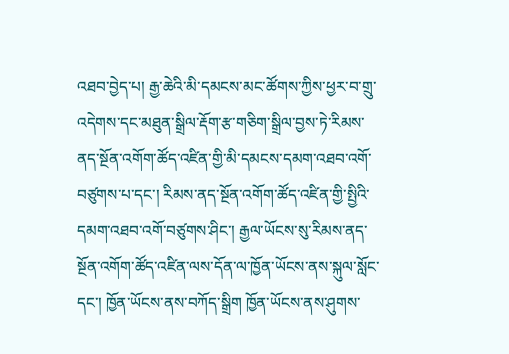འཐབ་བྱེད་པ། རྒྱ་ཆེའི་མི་དམངས་མང་ཚོགས་ཀྱིས་ཕྱར་བ་གྲུ་འདེགས་དང་མཐུན་སྒྲིལ་རྡོག་རྩ་གཅིག་སྒྲིལ་བྱས་ཏེ་རིམས་ནད་སྔོན་འགོག་ཚོད་འཛིན་གྱི་མི་དམངས་དམག་འཐབ་འགོ་བཙུགས་པ་དང་། རིམས་ནད་སྔོན་འགོག་ཚོད་འཛིན་གྱི་སྤྱིའི་དམག་འཐབ་འགོ་བཙུགས་ཤིང་། རྒྱལ་ཡོངས་སུ་རིམས་ནད་སྔོན་འགོག་ཚོད་འཛིན་ལས་དོན་ལ་ཁྱོན་ཡོངས་ནས་སྐུལ་སློང་དང་། ཁྱོན་ཡོངས་ནས་བཀོད་སྒྲིག ཁྱོན་ཡོངས་ནས་ཤུགས་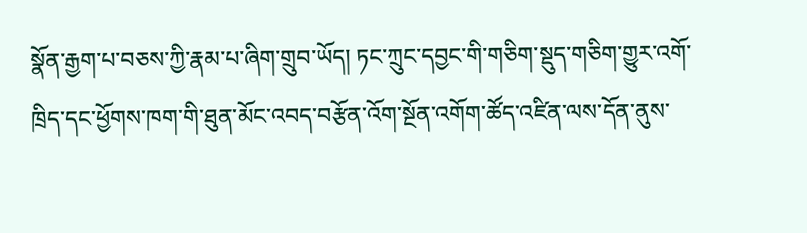སྣོན་རྒྱག་པ་བཅས་ཀྱི་རྣམ་པ་ཞིག་གྲུབ་ཡོད། ཏང་ཀྲུང་དབྱང་གི་གཅིག་སྡུད་གཅིག་གྱུར་འགོ་ཁྲིད་དང་ཕྱོགས་ཁག་གི་ཐུན་མོང་འབད་བརྩོན་འོག་སྔོན་འགོག་ཚོད་འཛིན་ལས་དོན་ནུས་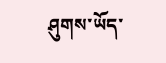ཤུགས་ཡོད་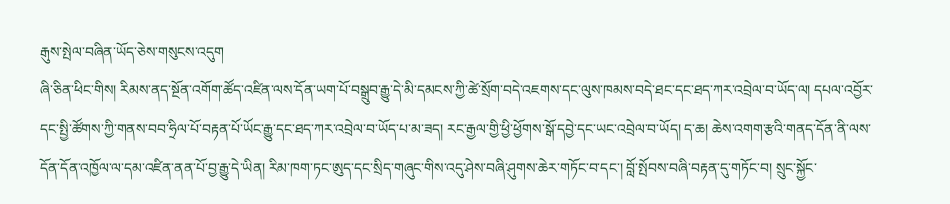རྒུས་སྤེལ་བཞིན་ཡོད་ཅེས་གསུངས་འདུག
ཞི་ཅིན་ཕིང་གིས། རིམས་ནད་སྔོན་འགོག་ཚོད་འཛིན་ལས་དོན་ཡག་པོ་བསྒྲུབ་རྒྱུ་དེ་མི་དམངས་ཀྱི་ཚེ་སྲོག་བདེ་འཇགས་དང་ལུས་ཁམས་བདེ་ཐང་དང་ཐད་ཀར་འབྲེལ་བ་ཡོད་ལ། དཔལ་འབྱོར་དང་སྤྱི་ཚོགས་ཀྱི་གནས་བབ་ཧྲིལ་པོ་བརྟན་པོ་ཡོང་རྒྱུ་དང་ཐད་ཀར་འབྲེལ་བ་ཡོད་པ་མ་ཟད། རང་རྒྱལ་གྱི་ཕྱི་ཕྱོགས་སྒོ་དབྱེ་དང་ཡང་འབྲེལ་བ་ཡོད། ད་ཆ། ཆེས་འགག་རྩའི་གནད་དོན་ནི་ལས་དོན་དོན་འཁྱོལ་ལ་དམ་འཛིན་ནན་པོ་བྱ་རྒྱུ་དེ་ཡིན། རིམ་ཁག་ཏང་ཨུད་དང་སྲིད་གཞུང་གིས་འདུ་ཤེས་བཞི་ཤུགས་ཆེར་གཏོང་བ་དང་། བློ་སྤོབས་བཞི་བརྟན་དུ་གཏོང་བ། སྲུང་སྐྱོང་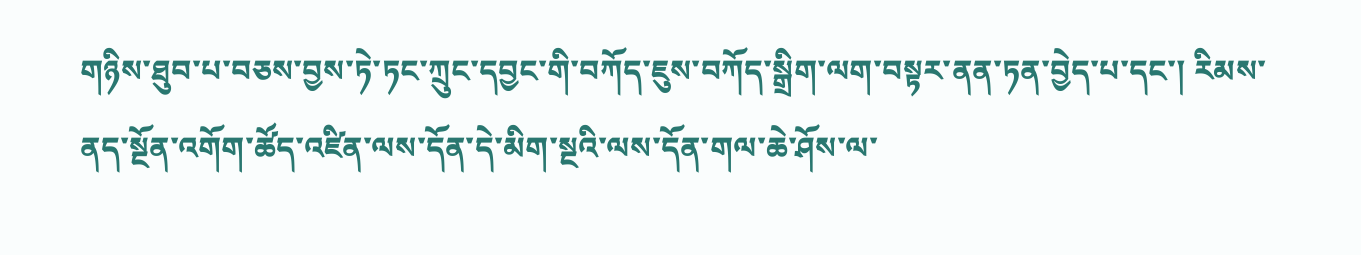གཉིས་ཐུབ་པ་བཅས་བྱས་ཏེ་ཏང་ཀྲུང་དབྱང་གི་བཀོད་ཇུས་བཀོད་སྒྲིག་ལག་བསྟར་ནན་ཏན་བྱེད་པ་དང་། རིམས་ནད་སྔོན་འགོག་ཚོད་འཛིན་ལས་དོན་དེ་མིག་སྔའི་ལས་དོན་གལ་ཆེ་ཤོས་ལ་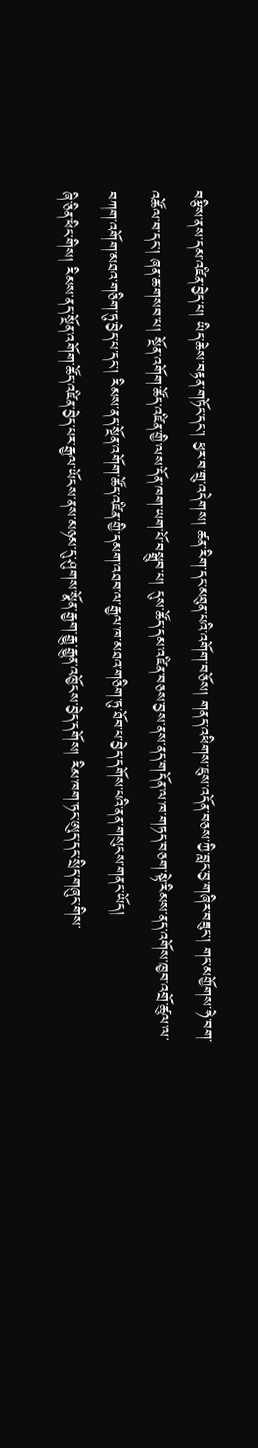བརྩིས་ནས་དམ་འཛིན་བྱེད་པ། ཡིད་ཆེས་བརྟན་གཏོང་དང་། ཕྱར་བ་གྲུ་འདེགས། ཚན་རིག་དང་མཐུན་པའི་འགོག་བཅོས། གནད་འཕིགས་ཇུས་འདོན་བཅས་ཀྱི་བླང་བྱ་གཞིར་བཟུང་། གང་མགྱོགས་ཧེ་བག་འཚོལ་བ་དང་། ཞན་ཆ་གསབ་པ། སྔོན་འགོག་ཚོད་འཛིན་གྱི་ལས་དོན་ཁག་ཡག་པོ་བསྒྲུབ་པ། དུས་ཚོད་དམ་འཛིན་བཅས་བྱས་ནས་ནད་གདོན་ལ་ཁ་གཏད་བཅག་སྟེ་རིམས་ནད་འགོས་ཁྱབ་འགྲོ་ཚུལ་ལ་བཀག་འགོག་མཐའ་གཅིག་ཏུ་བྱེད་པ་དང་། རིམས་ནད་སྔོན་འགོག་ཚོད་འཛིན་གྱི་དམག་འཐབ་ལ་རྒྱལ་ཁ་མཐའ་གཅིག་ཏུ་ཐོབ་པ་བྱེད་དགོས་པའི་ནན་གསུངས་གནང་ཡོད།
ཞི་ཅིན་ཕིང་གིས། རིམས་ནད་སྔོན་འགོག་ཚོད་འཛིན་བྱེད་པར་རྒྱལ་ཡོངས་ནས་མཉམ་དུ་ཤུགས་སྣོན་རྒྱག་རྒྱུ་རྒྱུན་འཁྱོངས་བྱེད་དགོས། རིམ་ཁག་ཏང་ཨུད་དང་སྲིད་གཞུང་གིས་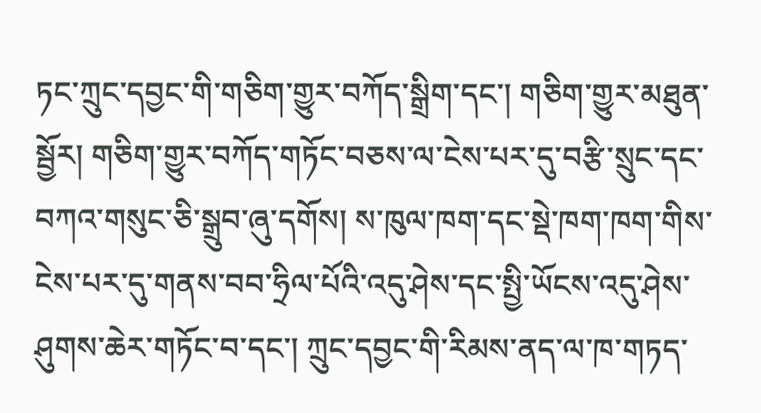ཏང་ཀྲུང་དབྱང་གི་གཅིག་གྱུར་བཀོད་སྒྲིག་དང་། གཅིག་གྱུར་མཐུན་སྦྱོར། གཅིག་གྱུར་བཀོད་གཏོང་བཅས་ལ་ངེས་པར་དུ་བརྩི་སྲུང་དང་བཀའ་གསུང་ཅི་སྒྲུབ་ཞུ་དགོས། ས་ཁུལ་ཁག་དང་སྡེ་ཁག་ཁག་གིས་ངེས་པར་དུ་གནས་བབ་ཧྲིལ་པོའི་འདུ་ཤེས་དང་སྤྱི་ཡོངས་འདུ་ཤེས་ཤུགས་ཆེར་གཏོང་བ་དང་། ཀྲུང་དབྱང་གི་རིམས་ནད་ལ་ཁ་གཏད་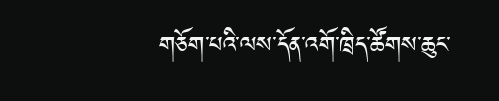གཅོག་པའི་ལས་དོན་འགོ་ཁྲིད་ཚོགས་ཆུང་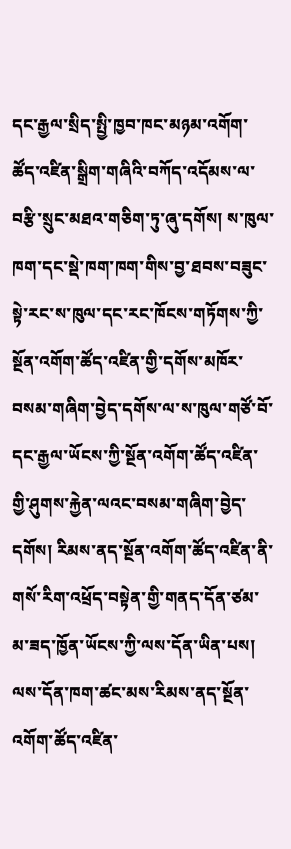དང་རྒྱལ་སྲིད་སྤྱི་ཁྱབ་ཁང་མཉམ་འགོག་ཚོད་འཛིན་སྒྲིག་གཞིའི་བཀོད་འདོམས་ལ་བརྩི་སྲུང་མཐའ་གཅིག་ཏུ་ཞུ་དགོས། ས་ཁུལ་ཁག་དང་སྡེ་ཁག་ཁག་གིས་བྱ་ཐབས་བཟུང་སྟེ་རང་ས་ཁུལ་དང་རང་ཁོངས་གཏོགས་ཀྱི་སྔོན་འགོག་ཚོད་འཛིན་གྱི་དགོས་མཁོར་བསམ་གཞིག་བྱེད་དགོས་ལ་ས་ཁུལ་གཙོ་བོ་དང་རྒྱལ་ཡོངས་ཀྱི་སྔོན་འགོག་ཚོད་འཛིན་གྱི་ཤུགས་རྐྱེན་ལའང་བསམ་གཞིག་བྱེད་དགོས། རིམས་ནད་སྔོན་འགོག་ཚོད་འཛིན་ནི་གསོ་རིག་འཕྲོད་བསྟེན་གྱི་གནད་དོན་ཙམ་མ་ཟད་ཁྱོན་ཡོངས་ཀྱི་ལས་དོན་ཡིན་པས། ལས་དོན་ཁག་ཚང་མས་རིམས་ནད་སྔོན་འགོག་ཚོད་འཛིན་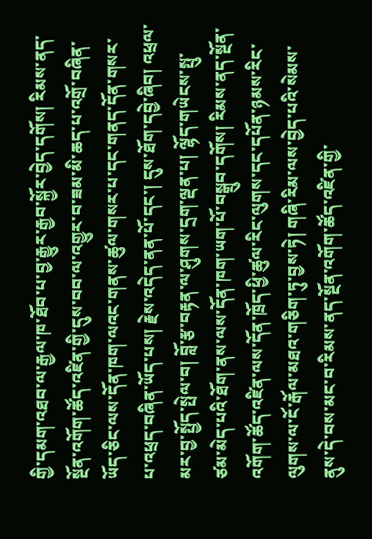གྱི་དམག་འཐབ་ལ་རྒྱལ་ཁ་ཐོབ་པ་བྱ་རྒྱུར་རྒྱབ་སྐྱོར་བྱེད་དགོས། རིམས་ནད་སྔོན་འགོག་ཚོད་འཛིན་གྱི་དུས་བབ་ལ་འགྱུར་བ་ཟམ་མི་ཆད་པ་འགྲོ་བཞིན་ཡོད་ཅིང་ལས་དོན་ཁག་ལའང་གནས་ཚུལ་གསར་པ་དང་གནད་དོན་གསར་པ་འཕྲད་བཞིན་ཡོད་པས། རྗེས་འདེད་ནན་པོ་དང་། དུས་ཐོག་དབྱེ་ཞིབ། འཕྲལ་མར་བྱ་སྤྱོད་སྤེལ་བ། བློ་རྩ་བརྟན་ལ་ཤུགས་དྲག་ལྡན་པ། ལྷོད་གཡེངས་སྤུ་ཙམ་མེད་པའི་ཐོག་ནས་ལས་དོན་ཁག་ཡག་པོ་བསྒྲུབ་དགོས། རིམས་ནད་སྔོན་འགོག་ཚོད་འཛིན་ལས་དོན་ཁྲོད་ཕྱི་ཚུལ་རིང་ལུགས་དང་དཔོན་ཉམས་རིང་ལུགས་ལ་ངོ་རྒོལ་མཐའ་གཅིག་ཏུ་བྱས་ཏེ། གཞི་རིམ་ལས་བྱེད་པའི་སེམས་ནུས་དེ་བས་མང་བ་རིམས་ནད་སྔོན་འགོག་ཚོད་འཛིན་གྱི་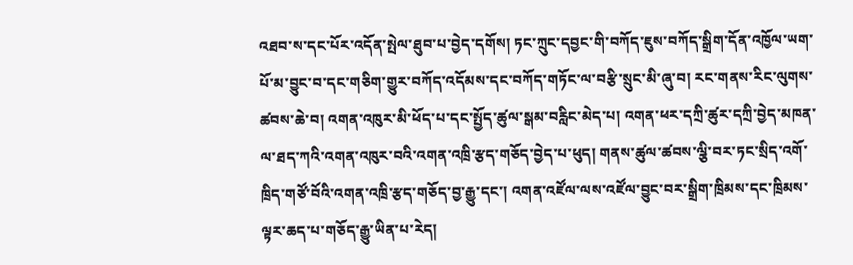འཐབ་ས་དང་པོར་འདོན་སྤེལ་ཐུབ་པ་བྱེད་དགོས། ཏང་ཀྲུང་དབྱང་གི་བཀོད་ཇུས་བཀོད་སྒྲིག་དོན་འཁྱོལ་ཡག་པོ་མ་བྱུང་བ་དང་གཅིག་གྱུར་བཀོད་འདོམས་དང་བཀོད་གཏོང་ལ་བརྩི་སྲུང་མི་ཞུ་བ། རང་གནས་རིང་ལུགས་ཚབས་ཆེ་བ། འགན་འཁུར་མི་ཕོད་པ་དང་སྤྱོད་ཚུལ་སྒམ་བརླིང་མེད་པ། འགན་ཕར་དཀྲི་ཚུར་དཀྲི་བྱེད་མཁན་ལ་ཐད་ཀའི་འགན་འཁུར་བའི་འགན་འཁྲི་རྩད་གཅོད་བྱེད་པ་ཕུད། གནས་ཚུལ་ཚབས་ལྕི་བར་ཏང་སྲིད་འགོ་ཁྲིད་གཙོ་བོའི་འགན་འཁྲི་རྩད་གཅོད་བྱ་རྒྱུ་དང་། འགན་འཛོལ་ལས་འཛོལ་བྱུང་བར་སྒྲིག་ཁྲིམས་དང་ཁྲིམས་ལྟར་ཆད་པ་གཅོད་རྒྱུ་ཡིན་པ་རེད།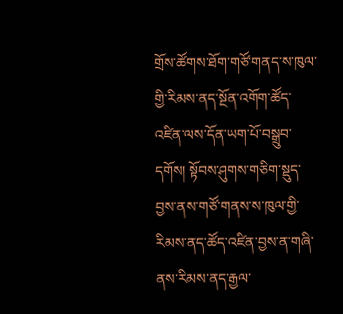གྲོས་ཚོགས་ཐོག་གཙོ་གནད་ས་ཁུལ་གྱི་རིམས་ནད་སྔོན་འགོག་ཚོད་འཛིན་ལས་དོན་ཡག་པོ་བསྒྲུབ་དགོས། སྟོབས་ཤུགས་གཅིག་སྡུད་བྱས་ནས་གཙོ་གནས་ས་ཁུལ་གྱི་རིམས་ནད་ཚོད་འཛིན་བྱས་ན་གཞི་ནས་རིམས་ནད་རྒྱལ་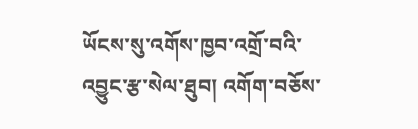ཡོངས་སུ་འགོས་ཁྱབ་འགྲོ་བའི་འབྱུང་རྩ་སེལ་ཐུབ། འགོག་བཅོས་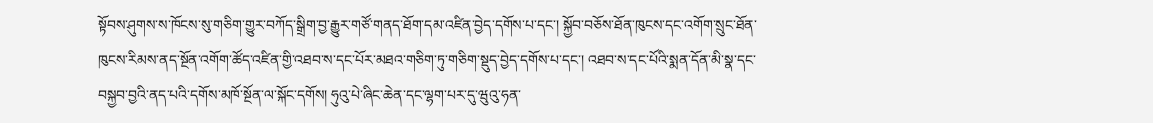སྟོབས་ཤུགས་ས་ཁོངས་སུ་གཅིག་གྱུར་བཀོད་སྒྲིག་བྱ་རྒྱུར་གཙོ་གནད་ཐོག་དམ་འཛིན་བྱེད་དགོས་པ་དང་། སྐྱོབ་བཅོས་ཐོན་ཁུངས་དང་འགོག་སྲུང་ཐོན་ཁུངས་རིམས་ནད་སྔོན་འགོག་ཚོད་འཛིན་གྱི་འཐབ་ས་དང་པོར་མཐའ་གཅིག་ཏུ་གཅིག་སྡུད་བྱེད་དགོས་པ་དང་། འཐབ་ས་དང་པོའི་སྨན་དོན་མི་སྣ་དང་བསྐྱབ་བྱའི་ནད་པའི་དགོས་མཁོ་སྔོན་ལ་སྐོང་དགོས། ཧུའུ་པེ་ཞིང་ཆེན་དང་ལྷག་པར་དུ་ཝུའུ་ཧན་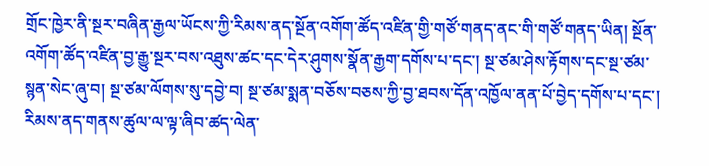གྲོང་ཁྱེར་ནི་སྔར་བཞིན་རྒྱལ་ཡོངས་ཀྱི་རིམས་ནད་སྔོན་འགོག་ཚོད་འཛིན་གྱི་གཙོ་གནད་ནང་གི་གཙོ་གནད་ཡིན། སྔོན་འགོག་ཚོད་འཛིན་བྱ་རྒྱུ་སྔར་བས་འཐུས་ཚང་དང་དེར་ཤུགས་སྣོན་རྒྱག་དགོས་པ་དང་། སྔ་ཙམ་ཤེས་རྟོགས་དང་སྔ་ཙམ་སྙན་སེང་ཞུ་བ། སྔ་ཙམ་ལོགས་སུ་དབྱེ་བ། སྔ་ཙམ་སྨན་བཅོས་བཅས་ཀྱི་བྱ་ཐབས་དོན་འཁྱོལ་ནན་པོ་བྱེད་དགོས་པ་དང་། རིམས་ནད་གནས་ཚུལ་ལ་ལྟ་ཞིབ་ཚད་ལེན་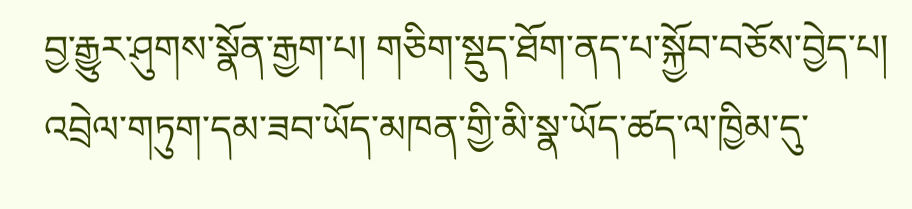བྱ་རྒྱུར་ཤུགས་སྣོན་རྒྱག་པ། གཅིག་སྡུད་ཐོག་ནད་པ་སྐྱོབ་བཅོས་བྱེད་པ། འབྲེལ་གཏུག་དམ་ཟབ་ཡོད་མཁན་གྱི་མི་སྣ་ཡོད་ཚད་ལ་ཁྱིམ་དུ་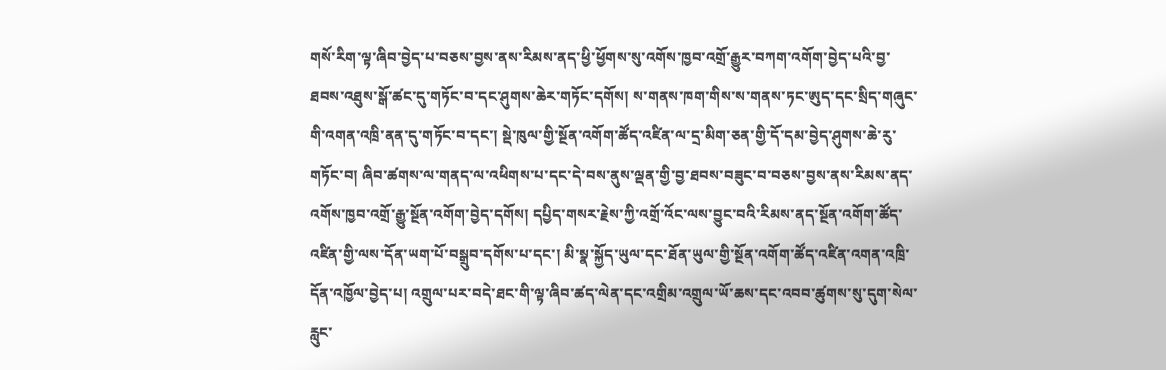གསོ་རིག་ལྟ་ཞིབ་བྱེད་པ་བཅས་བྱས་ནས་རིམས་ནད་ཕྱི་ཕྱོགས་སུ་འགོས་ཁྱབ་འགྲོ་རྒྱུར་བཀག་འགོག་བྱེད་པའི་བྱ་ཐབས་འཐུས་སྒོ་ཚང་དུ་གཏོང་བ་དང་ཤུགས་ཆེར་གཏོང་དགོས། ས་གནས་ཁག་གིས་ས་གནས་ཏང་ཨུད་དང་སྲིད་གཞུང་གི་འགན་འཁྲི་ནན་དུ་གཏོང་བ་དང་། སྡེ་ཁུལ་གྱི་སྔོན་འགོག་ཚོད་འཛིན་ལ་དྲ་མིག་ཅན་གྱི་དོ་དམ་བྱེད་ཤུགས་ཆེ་རུ་གཏོང་བ། ཞིབ་ཚགས་ལ་གནད་ལ་འཕིགས་པ་དང་དེ་བས་ནུས་ལྡན་གྱི་བྱ་ཐབས་བཟུང་བ་བཅས་བྱས་ནས་རིམས་ནད་འགོས་ཁྱབ་འགྲོ་རྒྱུ་སྔོན་འགོག་བྱེད་དགོས། དཔྱིད་གསར་རྗེས་ཀྱི་འགྲོ་འོང་ལས་བྱུང་བའི་རིམས་ནད་སྔོན་འགོག་ཚོད་འཛིན་གྱི་ལས་དོན་ཡག་པོ་བསྒྲུབ་དགོས་པ་དང་། མི་སྣ་སྐྱོད་ཡུལ་དང་ཐོན་ཡུལ་གྱི་སྔོན་འགོག་ཚོད་འཛིན་འགན་འཁྲི་དོན་འཁྱོལ་བྱེད་པ། འགྲུལ་པར་བདེ་ཐང་གི་ལྟ་ཞིབ་ཚད་ལེན་དང་འགྲིམ་འགྲུལ་ཡོ་ཆས་དང་འབབ་ཚུགས་སུ་དུག་སེལ་རླུང་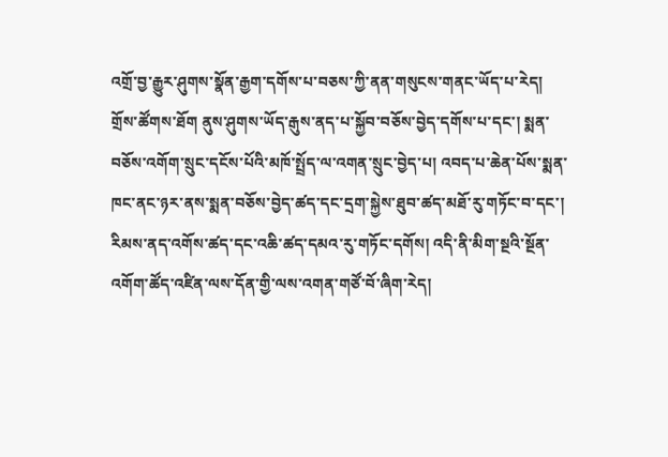འགྲོ་བྱ་རྒྱུར་ཤུགས་སྣོན་རྒྱག་དགོས་པ་བཅས་ཀྱི་ནན་གསུངས་གནང་ཡོད་པ་རེད།
གྲོས་ཚོགས་ཐོག ནུས་ཤུགས་ཡོད་རྒུས་ནད་པ་སྐྱོབ་བཅོས་བྱེད་དགོས་པ་དང་། སྨན་བཅོས་འགོག་སྲུང་དངོས་པོའི་མཁོ་སྤྲོད་ལ་འགན་སྲུང་བྱེད་པ། འབད་པ་ཆེན་པོས་སྨན་ཁང་ནང་ཉར་ནས་སྨན་བཅོས་བྱེད་ཚད་དང་དྲག་སྐྱེས་ཐུབ་ཚད་མཐོ་རུ་གཏོང་བ་དང་། རིམས་ནད་འགོས་ཚད་དང་འཆི་ཚད་དམའ་རུ་གཏོང་དགོས། འདི་ནི་མིག་སྔའི་སྔོན་འགོག་ཚོད་འཛིན་ལས་དོན་གྱི་ལས་འགན་གཙོ་བོ་ཞིག་རེད།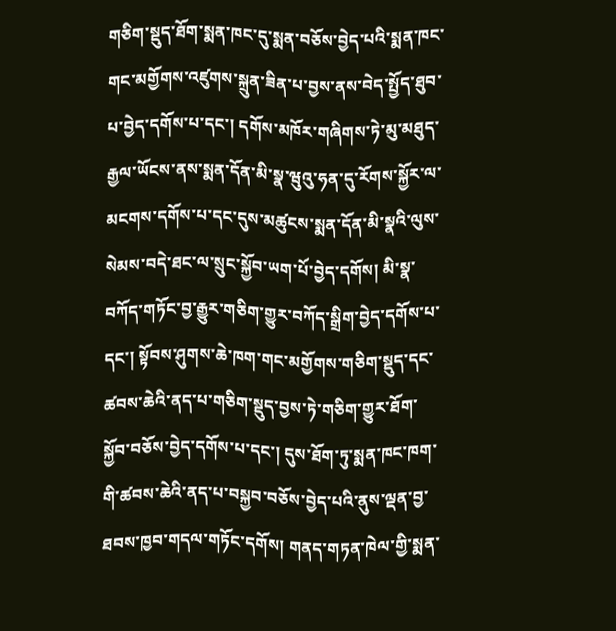གཅིག་སྡུད་ཐོག་སྨན་ཁང་དུ་སྨན་བཅོས་བྱེད་པའི་སྨན་ཁང་གང་མགྱོགས་འཛུགས་སྐྲུན་ཟིན་པ་བྱས་ནས་བེད་སྤྱོད་ཐུབ་པ་བྱེད་དགོས་པ་དང་། དགོས་མཁོར་གཞིགས་ཏེ་མུ་མཐུད་རྒྱལ་ཡོངས་ནས་སྨན་དོན་མི་སྣ་ཝུའུ་ཧན་དུ་རོགས་སྐྱོར་ལ་མངགས་དགོས་པ་དང་དུས་མཚུངས་སྨན་དོན་མི་སྣའི་ལུས་སེམས་བདེ་ཐང་ལ་སྲུང་སྐྱོབ་ཡག་པོ་བྱེད་དགོས། མི་སྣ་བཀོད་གཏོང་བྱ་རྒྱུར་གཅིག་གྱུར་བཀོད་སྒྲིག་བྱེད་དགོས་པ་དང་། སྟོབས་ཤུགས་ཆེ་ཁག་གང་མགྱོགས་གཅིག་སྡུད་དང་ཚབས་ཆེའི་ནད་པ་གཅིག་སྡུད་བྱས་ཏེ་གཅིག་གྱུར་ཐོག་སྐྱོབ་བཅོས་བྱེད་དགོས་པ་དང་། དུས་ཐོག་ཏུ་སྨན་ཁང་ཁག་གི་ཚབས་ཆེའི་ནད་པ་བསྐྱབ་བཅོས་བྱེད་པའི་ནུས་ལྡན་བྱ་ཐབས་ཁྱབ་གདལ་གཏོང་དགོས། གནད་གཏན་ཁེལ་གྱི་སྨན་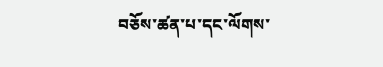བཅོས་ཚན་པ་དང་ལོགས་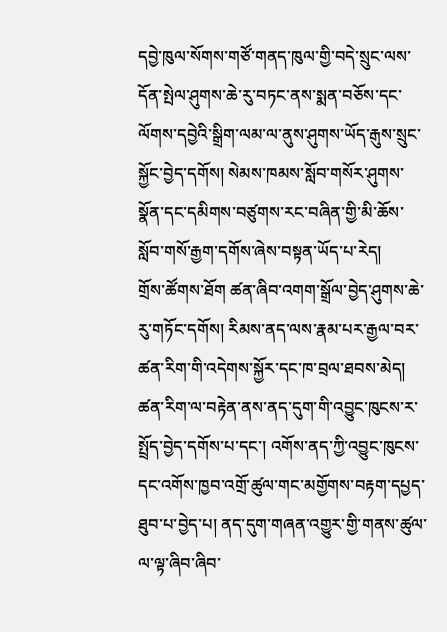དབྱེ་ཁུལ་སོགས་གཙོ་གནད་ཁུལ་གྱི་བདེ་སྲུང་ལས་དོན་སྤེལ་ཤུགས་ཆེ་རུ་བཏང་ནས་སྨན་བཅོས་དང་ལོགས་དབྱེའི་སྒྲིག་ལམ་ལ་ནུས་ཤུགས་ཡོད་རྒུས་སྲུང་སྐྱོང་བྱེད་དགོས། སེམས་ཁམས་སློབ་གསོར་ཤུགས་སྣོན་དང་དམིགས་བཙུགས་རང་བཞིན་གྱི་མི་ཆོས་སློབ་གསོ་རྒྱག་དགོས་ཞེས་བསྟན་ཡོད་པ་རེད།
གྲོས་ཚོགས་ཐོག ཚན་ཞིབ་འགག་སྒྲོལ་བྱེད་ཤུགས་ཆེ་རུ་གཏོང་དགོས། རིམས་ནད་ལས་རྣམ་པར་རྒྱལ་བར་ཚན་རིག་གི་འདེགས་སྐྱོར་དང་ཁ་བྲལ་ཐབས་མེད། ཚན་རིག་ལ་བརྟེན་ནས་ནད་དུག་གི་འབྱུང་ཁུངས་ར་སྤྲོད་བྱེད་དགོས་པ་དང་། འགོས་ནད་ཀྱི་འབྱུང་ཁུངས་དང་འགོས་ཁྱབ་འགྲོ་ཚུལ་གང་མགྱོགས་བརྟག་དཔྱད་ཐུབ་པ་བྱེད་པ། ནད་དུག་གཞན་འགྱུར་གྱི་གནས་ཚུལ་ལ་ལྟ་ཞིབ་ཞིབ་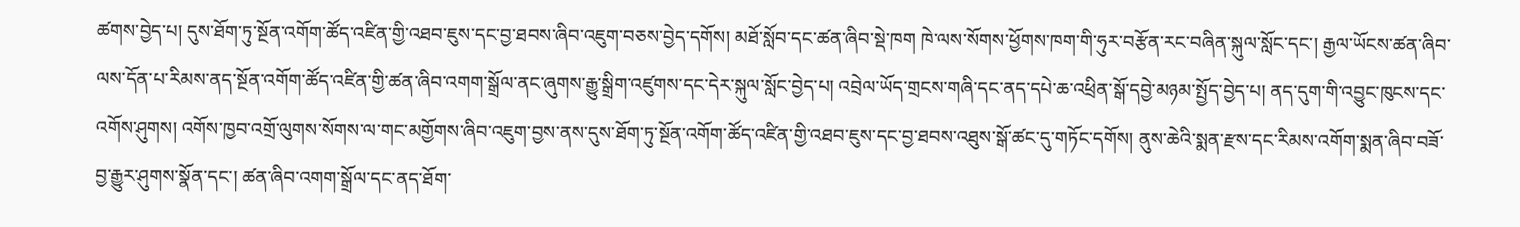ཚགས་བྱེད་པ། དུས་ཐོག་ཏུ་སྔོན་འགོག་ཚོད་འཛིན་གྱི་འཐབ་ཇུས་དང་བྱ་ཐབས་ཞིབ་འཇུག་བཅས་བྱེད་དགོས། མཐོ་སློབ་དང་ཚན་ཞིབ་སྡེ་ཁག ཁེ་ལས་སོགས་ཕྱོགས་ཁག་གི་ཧུར་བརྩོན་རང་བཞིན་སྐུལ་སློང་དང་། རྒྱལ་ཡོངས་ཚན་ཞིབ་ལས་དོན་པ་རིམས་ནད་སྔོན་འགོག་ཚོད་འཛིན་གྱི་ཚན་ཞིབ་འགག་སྒྲོལ་ནང་ཞུགས་རྒྱུ་སྒྲིག་འཛུགས་དང་དེར་སྐུལ་སློང་བྱེད་པ། འབྲེལ་ཡོད་གྲངས་གཞི་དང་ནད་དཔེ་ཆ་འཕྲིན་སྒོ་དབྱེ་མཉམ་སྤྱོད་བྱེད་པ། ནད་དུག་གི་འབྱུང་ཁུངས་དང་འགོས་ཤུགས། འགོས་ཁྱབ་འགྲོ་ལུགས་སོགས་ལ་གང་མགྱོགས་ཞིབ་འཇུག་བྱས་ནས་དུས་ཐོག་ཏུ་སྔོན་འགོག་ཚོད་འཛིན་གྱི་འཐབ་ཇུས་དང་བྱ་ཐབས་འཐུས་སྒོ་ཚང་དུ་གཏོང་དགོས། ནུས་ཆེའི་སྨན་རྫས་དང་རིམས་འགོག་སྨན་ཞིབ་བཟོ་བྱ་རྒྱུར་ཤུགས་སྣོན་དང་། ཚན་ཞིབ་འགག་སྒྲོལ་དང་ནད་ཐོག་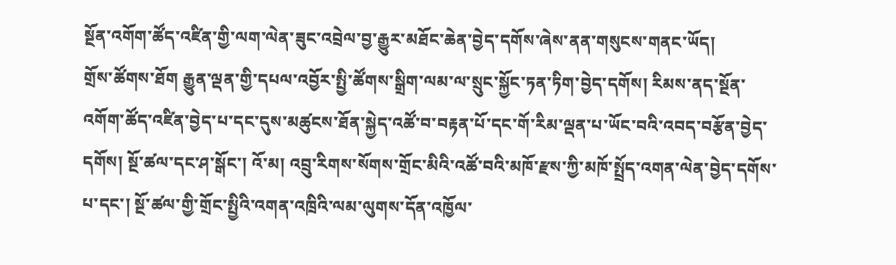སྔོན་འགོག་ཚོད་འཛིན་གྱི་ལག་ལེན་ཟུང་འབྲེལ་བྱ་རྒྱུར་མཐོང་ཆེན་བྱེད་དགོས་ཞེས་ནན་གསུངས་གནང་ཡོད།
གྲོས་ཚོགས་ཐོག རྒྱུན་ལྡན་གྱི་དཔལ་འབྱོར་སྤྱི་ཚོགས་སྒྲིག་ལམ་ལ་སྲུང་སྐྱོང་ཏན་ཏིག་བྱེད་དགོས། རིམས་ནད་སྔོན་འགོག་ཚོད་འཛིན་བྱེད་པ་དང་དུས་མཚུངས་ཐོན་སྐྱེད་འཚོ་བ་བརྟན་པོ་དང་གོ་རིམ་ལྡན་པ་ཡོང་བའི་འབད་བརྩོན་བྱེད་དགོས། སྔོ་ཚལ་དང་ཤ་སྒོང་། འོ་མ། འབྲུ་རིགས་སོགས་གྲོང་མིའི་འཚོ་བའི་མཁོ་རྫས་ཀྱི་མཁོ་སྤྲོད་འགན་ལེན་བྱེད་དགོས་པ་དང་། སྔོ་ཚལ་གྱི་གྲོང་སྤྱིའི་འགན་འཁྲིའི་ལམ་ལུགས་དོན་འཁྱོལ་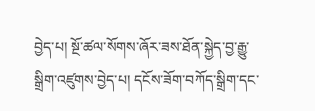བྱེད་པ། སྔོ་ཚལ་སོགས་ཞོར་ཟས་ཐོན་སྐྱེད་བྱ་རྒྱུ་སྒྲིག་འཛུགས་བྱེད་པ། དངོས་ཟོག་བཀོད་སྒྲིག་དང་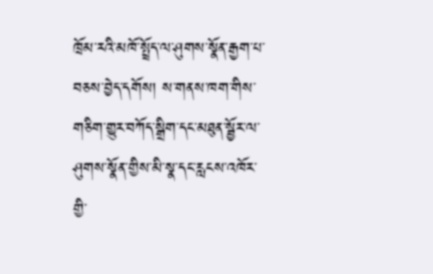ཁྲོམ་རའི་མཁོ་སྤྲོད་ལ་ཤུགས་སྣོན་རྒྱག་པ་བཅས་བྱེད་དགོས། ས་གནས་ཁག་གིས་གཅིག་གྱུར་བཀོད་སྒྲིག་དང་མཐུན་སྦྱོར་ལ་ཤུགས་སྣོན་གྱིས་མི་སྣ་དང་རླངས་འཁོར་གྱི་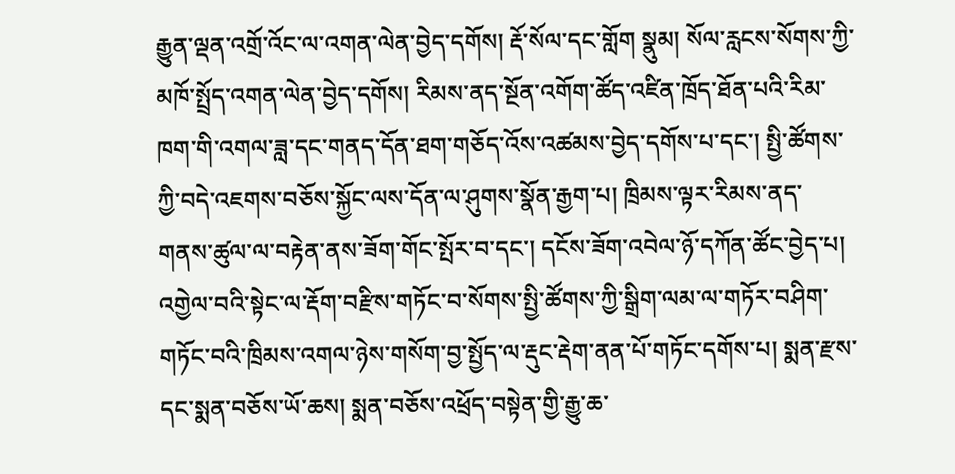རྒྱུན་ལྡན་འགྲོ་འོང་ལ་འགན་ལེན་བྱེད་དགོས། རྡོ་སོལ་དང་གློག སྣུམ། སོལ་རླངས་སོགས་ཀྱི་མཁོ་སྤྲོད་འགན་ལེན་བྱེད་དགོས། རིམས་ནད་སྔོན་འགོག་ཚོད་འཛིན་ཁྲོད་ཐོན་པའི་རིམ་ཁག་གི་འགལ་ཟླ་དང་གནད་དོན་ཐག་གཅོད་འོས་འཚམས་བྱེད་དགོས་པ་དང་། སྤྱི་ཚོགས་ཀྱི་བདེ་འཇགས་བཅོས་སྐྱོང་ལས་དོན་ལ་ཤུགས་སྣོན་རྒྱག་པ། ཁྲིམས་ལྟར་རིམས་ནད་གནས་ཚུལ་ལ་བརྟེན་ནས་ཟོག་གོང་སྤོར་བ་དང་། དངོས་ཟོག་འབེལ་ཉོ་དཀོན་ཚོང་བྱེད་པ། འགྱེལ་བའི་སྟེང་ལ་རྡོག་བརྫིས་གཏོང་བ་སོགས་སྤྱི་ཚོགས་ཀྱི་སྒྲིག་ལམ་ལ་གཏོར་བཤིག་གཏོང་བའི་ཁྲིམས་འགལ་ཉེས་གསོག་བྱ་སྤྱོད་ལ་རྡུང་རྡེག་ནན་པོ་གཏོང་དགོས་པ། སྨན་རྫས་དང་སྨན་བཅོས་ཡོ་ཆས། སྨན་བཅོས་འཕྲོད་བསྟེན་གྱི་རྒྱུ་ཆ་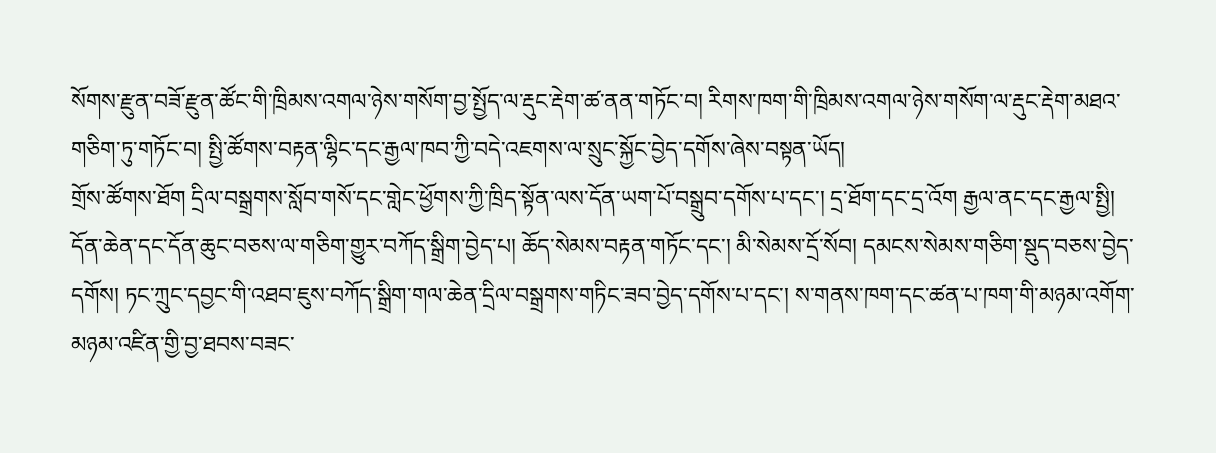སོགས་རྫུན་བཟོ་རྫུན་ཚོང་གི་ཁྲིམས་འགལ་ཉེས་གསོག་བྱ་སྤྱོད་ལ་རྡུང་རྡེག་ཚ་ནན་གཏོང་བ། རིགས་ཁག་གི་ཁྲིམས་འགལ་ཉེས་གསོག་ལ་རྡུང་རྡེག་མཐའ་གཅིག་ཏུ་གཏོང་བ། སྤྱི་ཚོགས་བརྟན་ལྷིང་དང་རྒྱལ་ཁབ་ཀྱི་བདེ་འཇགས་ལ་སྲུང་སྐྱོང་བྱེད་དགོས་ཞེས་བསྟན་ཡོད།
གྲོས་ཚོགས་ཐོག དྲིལ་བསྒྲགས་སློབ་གསོ་དང་གླེང་ཕྱོགས་ཀྱི་ཁྲིད་སྟོན་ལས་དོན་ཡག་པོ་བསྒྲུབ་དགོས་པ་དང་། དྲ་ཐོག་དང་དྲ་འོག རྒྱལ་ནང་དང་རྒྱལ་སྤྱི། དོན་ཆེན་དང་དོན་ཆུང་བཅས་ལ་གཅིག་གྱུར་བཀོད་སྒྲིག་བྱེད་པ། ཆོད་སེམས་བརྟན་གཏོང་དང་། མི་སེམས་དྲོ་སོབ། དམངས་སེམས་གཅིག་སྡུད་བཅས་བྱེད་དགོས། ཏང་ཀྲུང་དབྱང་གི་འཐབ་ཇུས་བཀོད་སྒྲིག་གལ་ཆེན་དྲིལ་བསྒྲགས་གཏིང་ཟབ་བྱེད་དགོས་པ་དང་། ས་གནས་ཁག་དང་ཚན་པ་ཁག་གི་མཉམ་འགོག་མཉམ་འཛིན་གྱི་བྱ་ཐབས་བཟང་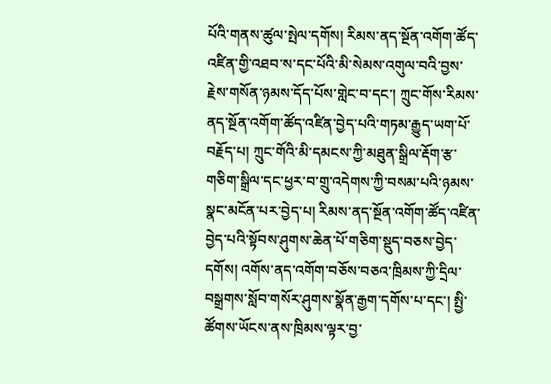པོའི་གནས་ཚུལ་སྤེལ་དགོས། རིམས་ནད་སྔོན་འགོག་ཚོད་འཛིན་གྱི་འཐབ་ས་དང་པོའི་མི་སེམས་འགུལ་བའི་བྱས་རྗེས་གསོན་ཉམས་དོད་པོས་གླེང་བ་དང་། ཀྲུང་གོས་རིམས་ནད་སྔོན་འགོག་ཚོད་འཛིན་བྱེད་པའི་གཏམ་རྒྱུད་ཡག་པོ་བརྗོད་པ། ཀྲུང་གོའི་མི་དམངས་ཀྱི་མཐུན་སྒྲིལ་རྡོག་རྩ་གཅིག་སྒྲིལ་དང་ཕྱར་བ་གྲུ་འདེགས་ཀྱི་བསམ་པའི་ཉམས་སྣང་མངོན་པར་བྱེད་པ། རིམས་ནད་སྔོན་འགོག་ཚོད་འཛིན་བྱེད་པའི་སྟོབས་ཤུགས་ཆེན་པོ་གཅིག་སྡུད་བཅས་བྱེད་དགོས། འགོས་ནད་འགོག་བཅོས་བཅའ་ཁྲིམས་ཀྱི་དྲིལ་བསྒྲགས་སློབ་གསོར་ཤུགས་སྣོན་རྒྱག་དགོས་པ་དང་། སྤྱི་ཚོགས་ཡོངས་ནས་ཁྲིམས་ལྟར་བྱ་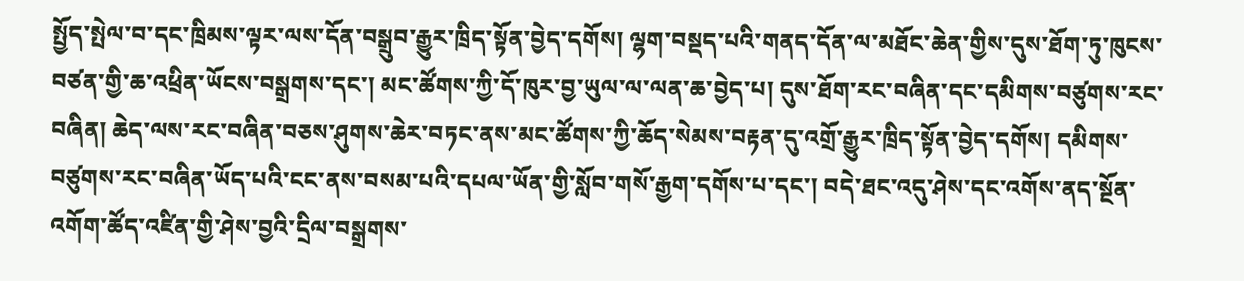སྤྱོད་སྤེལ་བ་དང་ཁྲིམས་ལྟར་ལས་དོན་བསྒྲུབ་རྒྱུར་ཁྲིད་སྟོན་བྱེད་དགོས། ལྷག་བསྡད་པའི་གནད་དོན་ལ་མཐོང་ཆེན་གྱིས་དུས་ཐོག་ཏུ་ཁུངས་བཙན་གྱི་ཆ་འཕྲིན་ཡོངས་བསྒྲགས་དང་། མང་ཚོགས་ཀྱི་དོ་ཁུར་བྱ་ཡུལ་ལ་ལན་ཆ་བྱེད་པ། དུས་ཐོག་རང་བཞིན་དང་དམིགས་བཙུགས་རང་བཞིན། ཆེད་ལས་རང་བཞིན་བཅས་ཤུགས་ཆེར་བཏང་ནས་མང་ཚོགས་ཀྱི་ཆོད་སེམས་བརྟན་དུ་འགྲོ་རྒྱུར་ཁྲིད་སྟོན་བྱེད་དགོས། དམིགས་བཙུགས་རང་བཞིན་ཡོད་པའི་ངང་ནས་བསམ་པའི་དཔལ་ཡོན་གྱི་སློབ་གསོ་རྒྱག་དགོས་པ་དང་། བདེ་ཐང་འདུ་ཤེས་དང་འགོས་ནད་སྔོན་འགོག་ཚོད་འཛིན་གྱི་ཤེས་བྱའི་དྲིལ་བསྒྲགས་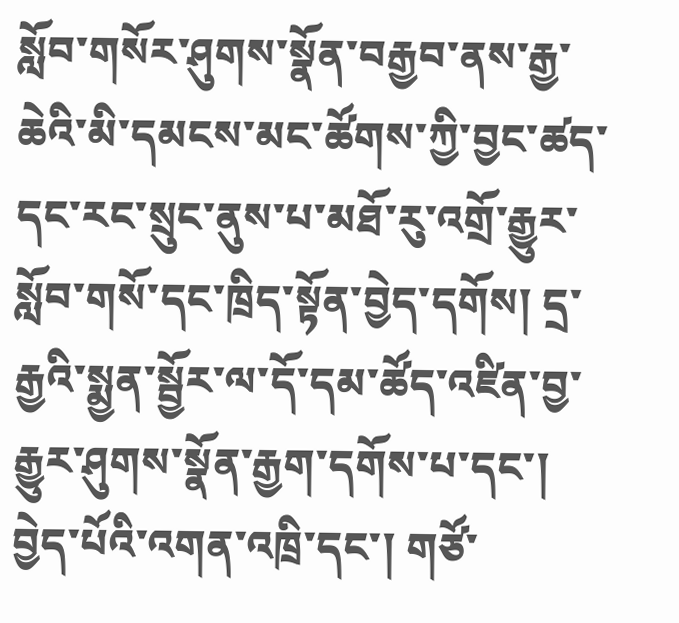སློབ་གསོར་ཤུགས་སྣོན་བརྒྱབ་ནས་རྒྱ་ཆེའི་མི་དམངས་མང་ཚོགས་ཀྱི་བྱང་ཚད་དང་རང་སྲུང་ནུས་པ་མཐོ་རུ་འགྲོ་རྒྱུར་སློབ་གསོ་དང་ཁྲིད་སྟོན་བྱེད་དགོས། དྲ་རྒྱའི་སྨྱན་སྦྱོར་ལ་དོ་དམ་ཚོད་འཛིན་བྱ་རྒྱུར་ཤུགས་སྣོན་རྒྱག་དགོས་པ་དང་། བྱེད་པོའི་འགན་འཁྲི་དང་། གཙོ་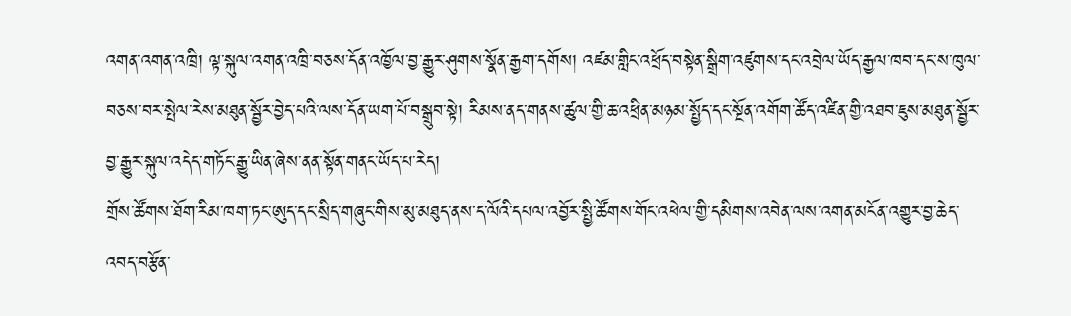འགན་འགན་འཁྲི། ལྟ་སྐུལ་འགན་འཁྲི་བཅས་དོན་འཁྱོལ་བྱ་རྒྱུར་ཤུགས་སྣོན་རྒྱག་དགོས། འཛམ་གླིང་འཕྲོད་བསྟེན་སྒྲིག་འཛུགས་དང་འབྲེལ་ཡོད་རྒྱལ་ཁབ་དང་ས་ཁུལ་བཅས་བར་སྤེལ་རེས་མཐུན་སྦྱོར་བྱེད་པའི་ལས་དོན་ཡག་པོ་བསྒྲུབ་སྟེ། རིམས་ནད་གནས་ཚུལ་གྱི་ཆ་འཕྲིན་མཉམ་སྤྱོད་དང་སྔོན་འགོག་ཚོད་འཛིན་གྱི་འཐབ་ཇུས་མཐུན་སྦྱོར་བྱ་རྒྱུར་སྐུལ་འདེད་གཏོང་རྒྱུ་ཡིན་ཞེས་ནན་སྟོན་གནང་ཡོད་པ་རེད།
གྲོས་ཚོགས་ཐོག་རིམ་ཁག་ཏང་ཨུད་དང་སྲིད་གཞུང་གིས་མུ་མཐུད་ནས་ད་ལོའི་དཔལ་འབྱོར་སྤྱི་ཚོགས་གོང་འཕེལ་གྱི་དམིགས་འབེན་ལས་འགན་མངོན་འགྱུར་བྱ་ཆེད་འབད་བརྩོན་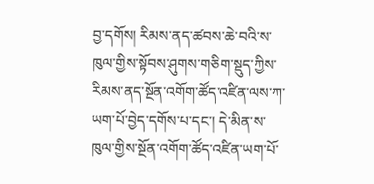བྱ་དགོས། རིམས་ནད་ཚབས་ཆེ་བའི་ས་ཁུལ་གྱིས་སྟོབས་ཤུགས་གཅིག་སྡུད་ཀྱིས་རིམས་ནད་སྔོན་འགོག་ཚོད་འཛིན་ལས་ཀ་ཡག་པོ་བྱེད་དགོས་པ་དང་། དེ་མིན་ས་ཁུལ་གྱིས་སྔོན་འགོག་ཚོད་འཛིན་ཡག་པོ་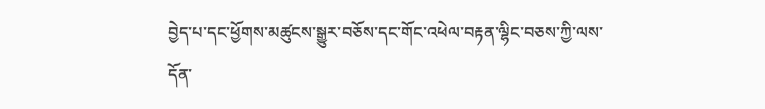བྱེད་པ་དང་ཕྱོགས་མཚུངས་སྒྱུར་བཅོས་དང་གོང་འཕེལ་བརྟན་ལྷིང་བཅས་ཀྱི་ལས་དོན་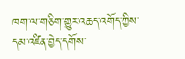ཁག་ལ་གཅིག་གྱུར་འཆད་འགོད་ཀྱིས་དམ་འཛིན་བྱེད་དགོས་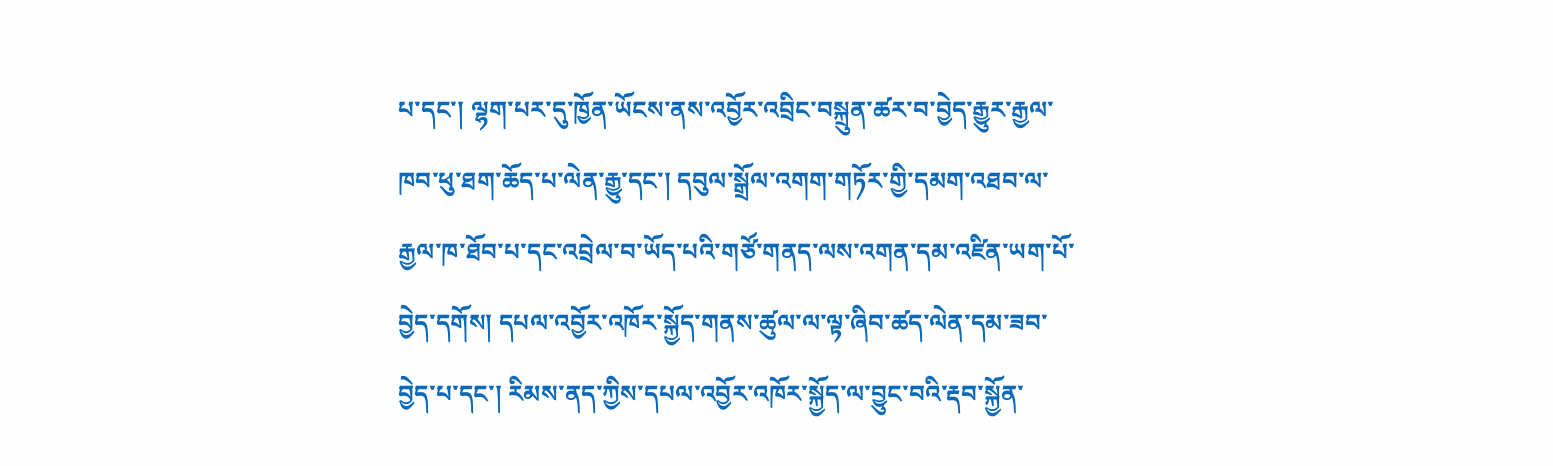པ་དང་། ལྷག་པར་དུ་ཁྱོན་ཡོངས་ནས་འབྱོར་འབྲིང་བསྐྲུན་ཚར་བ་བྱེད་རྒྱུར་རྒྱལ་ཁབ་ཕུ་ཐག་ཆོད་པ་ལེན་རྒྱུ་དང་། དབུལ་སྒྲོལ་འགག་གཏོར་གྱི་དམག་འཐབ་ལ་རྒྱལ་ཁ་ཐོབ་པ་དང་འབྲེལ་བ་ཡོད་པའི་གཙོ་གནད་ལས་འགན་དམ་འཛིན་ཡག་པོ་བྱེད་དགོས། དཔལ་འབྱོར་འཁོར་སྐྱོད་གནས་ཚུལ་ལ་ལྟ་ཞིབ་ཚད་ལེན་དམ་ཟབ་བྱེད་པ་དང་། རིམས་ནད་ཀྱིས་དཔལ་འབྱོར་འཁོར་སྐྱོད་ལ་བྱུང་བའི་རྡབ་སྐྱོན་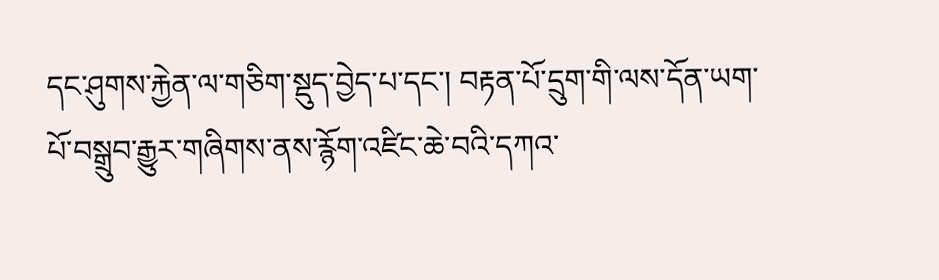དང་ཤུགས་རྐྱེན་ལ་གཅིག་སྡུད་བྱེད་པ་དང་། བརྟན་པོ་དྲུག་གི་ལས་དོན་ཡག་པོ་བསྒྲུབ་རྒྱུར་གཞིགས་ནས་རྙོག་འཛིང་ཆེ་བའི་དཀའ་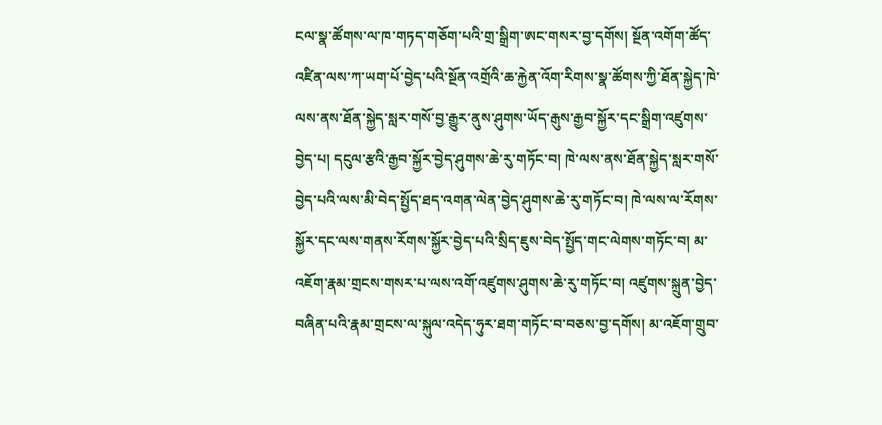ངལ་སྣ་ཚོགས་ལ་ཁ་གཏད་གཅོག་པའི་གྲ་སྒྲིག་ཨང་གསར་བྱ་དགོས། སྔོན་འགོག་ཚོད་འཛིན་ལས་ཀ་ཡག་པོ་བྱེད་པའི་སྔོན་འགྲོའི་ཆ་རྐྱེན་འོག་རིགས་སྣ་ཚོགས་ཀྱི་ཐོན་སྐྱེད་ཁེ་ལས་ནས་ཐོན་སྐྱེད་སླར་གསོ་བྱ་རྒྱུར་ནུས་ཤུགས་ཡོད་རྒུས་རྒྱབ་སྐྱོར་དང་སྒྲིག་འཛུགས་བྱེད་པ། དངུལ་རྩའི་རྒྱབ་སྐྱོར་བྱེད་ཤུགས་ཆེ་རུ་གཏོང་བ། ཁེ་ལས་ནས་ཐོན་སྐྱེད་སླར་གསོ་བྱེད་པའི་ལས་མི་བེད་སྤྱོད་ཐད་འགན་ལེན་བྱེད་ཤུགས་ཆེ་རུ་གཏོང་བ། ཁེ་ལས་ལ་རོགས་སྐྱོར་དང་ལས་གནས་རོགས་སྐྱོར་བྱེད་པའི་སྲིད་ཇུས་བེད་སྤྱོད་གང་ལེགས་གཏོང་བ། མ་འཇོག་རྣམ་གྲངས་གསར་པ་ལས་འགོ་འཛུགས་ཤུགས་ཆེ་རུ་གཏོང་བ། འཛུགས་སྐྲུན་བྱེད་བཞིན་པའི་རྣམ་གྲངས་ལ་སྐུལ་འདེད་ཧུར་ཐག་གཏོང་བ་བཅས་བྱ་དགོས། མ་འཇོག་གྲུབ་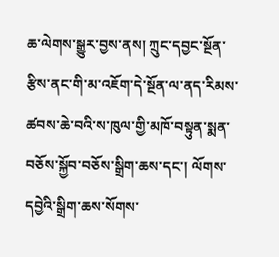ཆ་ལེགས་སྒྱུར་བྱས་ནས། ཀྲུང་དབྱང་སྔོན་རྩིས་ནང་གི་མ་འཇོག་དེ་སྔོན་ལ་ནད་རིམས་ཚབས་ཆེ་བའི་ས་ཁུལ་གྱི་མཁོ་བསྟུན་སྨན་བཅོས་སྐྱོབ་བཅོས་སྒྲིག་ཆས་དང་། ལོགས་དབྱེའི་སྒྲིག་ཆས་སོགས་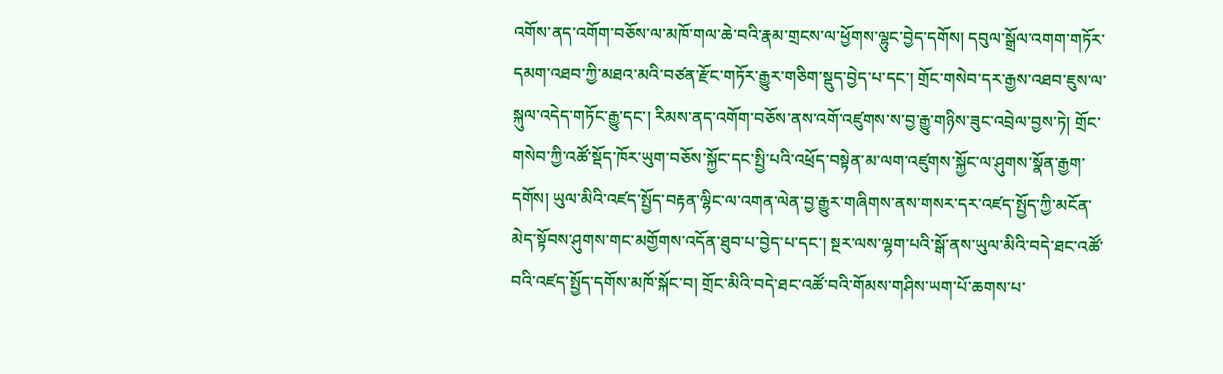འགོས་ནད་འགོག་བཅོས་ལ་མཁོ་གལ་ཆེ་བའི་རྣམ་གྲངས་ལ་ཕྱོགས་ལྷུང་བྱེད་དགོས། དབུལ་སྒྲོལ་འགག་གཏོར་དམག་འཐབ་ཀྱི་མཐའ་མའི་བཙན་རྫོང་གཏོར་རྒྱུར་གཅིག་སྡུད་བྱེད་པ་དང་། གྲོང་གསེབ་དར་རྒྱས་འཐབ་ཇུས་ལ་སྐུལ་འདེད་གཏོང་རྒྱུ་དང་། རིམས་ནད་འགོག་བཅོས་ནས་འགོ་འཛུགས་ས་བྱ་རྒྱུ་གཉིས་ཟུང་འབྲེལ་བྱས་ཏེ། གྲོང་གསེབ་ཀྱི་འཚོ་སྡོད་ཁོར་ཡུག་བཅོས་སྐྱོང་དང་སྤྱི་པའི་འཕྲོད་བསྟེན་མ་ལག་འཛུགས་སྐྱོང་ལ་ཤུགས་སྣོན་རྒྱག་དགོས། ཡུལ་མིའི་འཛད་སྤྱོད་བརྟན་ལྷིང་ལ་འགན་ལེན་བྱ་རྒྱུར་གཞིགས་ནས་གསར་དར་འཛད་སྤྱོད་ཀྱི་མངོན་མེད་སྟོབས་ཤུགས་གང་མགྱོགས་འདོན་ཐུབ་པ་བྱེད་པ་དང་། སྔར་ལས་ལྷག་པའི་སྒོ་ནས་ཡུལ་མིའི་བདེ་ཐང་འཚོ་བའི་འཛད་སྤྱོད་དགོས་མཁོ་སྐོང་བ། གྲོང་མིའི་བདེ་ཐང་འཚོ་བའི་གོམས་གཤིས་ཡག་པོ་ཆགས་པ་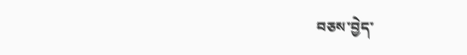བཅས་བྱེད་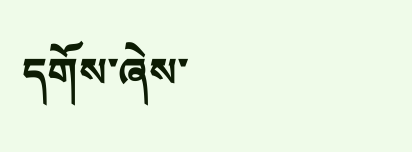དགོས་ཞེས་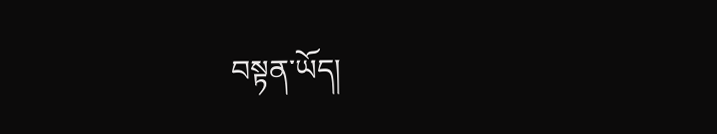བསྟན་ཡོད།